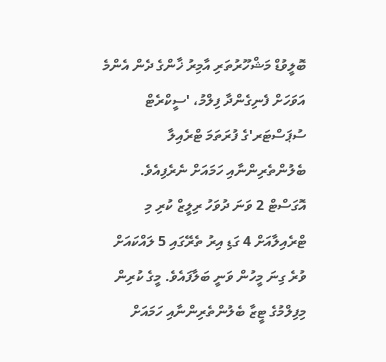ބޮލީވުޑް މަޝްހޫރުތަރި އާމިރު ޚާންގެ ދެން އެންމެ އަވަހަށް ފެނިގެންދާ ފިލްމު، 'ސީކްރެޓް ސުޕަސްޓަރ'ގެ ފުރަތަމަ ޓްރެއިލާ ބެލުންތެރިންނާއި ހަމައަށް ނެރެފިއެވެ.
އޮގަސްޓް 2 ވަނަ ދުވަހު ރިލީޒް ކުރި މި ޓްރެއިލާއަށް 4 ގަޑި އިރު ތެރޭގައި 5 ލައްކައަށް ވުރެ ގިނަ މީހުން ވަނީ ބަލާފައެވެ. މީގެ ކުރިން މިފިލްމުގެ ޓީޒާ ބެލުންތެރިންނާއި ހަމައަށް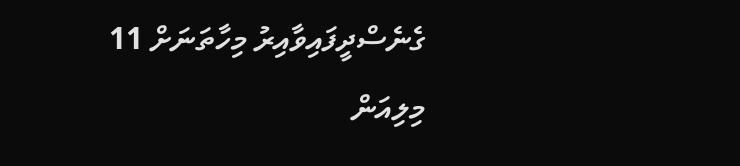ގެނެސްދީފައިވާއިރު މިހާތަނަށް 11 މިލިއަން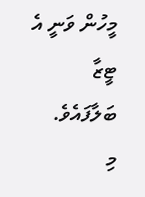މީހުން ވަނީ އެ ޓީޒާ ބަލާފައެވެ.
މި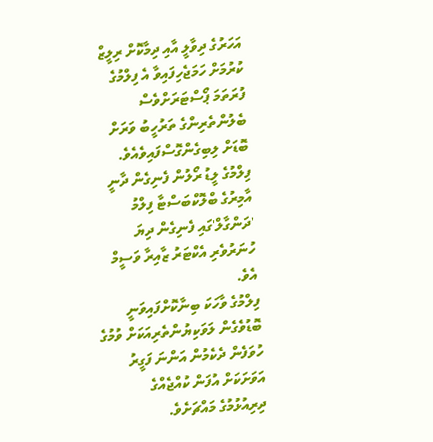އަހަރުގެ ދިވާލީ އާއި ދިމާކޮށް ރިލީޒް ކުރުމަށް ހަމަޖެހިފައިވާ އެ ފިލްމުގެ ފުރަތަމަ ޕޯސްޓަރަށްވެސް ބެލުންތެރިންގެ ތަރުހީބު ވަރަށް ބޮޑަށް ލިބިގެންގޮސްފައިވެއެވެ.
ފިލްމުގެ ލީޑު ރޯލުން ފެނިގެން ދާނީ އާމިރުގެ ބްލޮކްބަސްޓާ ފިލްމު 'ދަންގާލް'ގައި ފެނިގެން ދިޔަ ހުނަރުވެރި އެކްޓަރު ޒާއިރާ ވަސީމް އެވެ.
ފިލްމުގެ ވާހަކަ ބިނާކޮށްފައިވަނީ ބޮޑުވެގެން ލަވަކިޔުންތެރިއަކަށް ވުމުގެ ހުވަފެން ދެކެމުން އަންނަ ފަގީރު އަވަށަކަށް އުފަން ކުއްޖެއްގެ ދިރިއުޅުމުގެ މައްޗަށެވެ.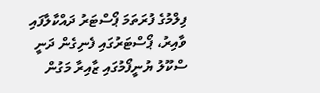ފިލްމުގެ ފުރަތަމަ ޕޯސްޓަރު ދައްކާލާފައި ވާއިރު، ޕޯސްޓަރުގައި ފެނިގެން ދަނީ ސްކޫލު ޔުނީފޯމުގައި ޒާއިރާ މަގުން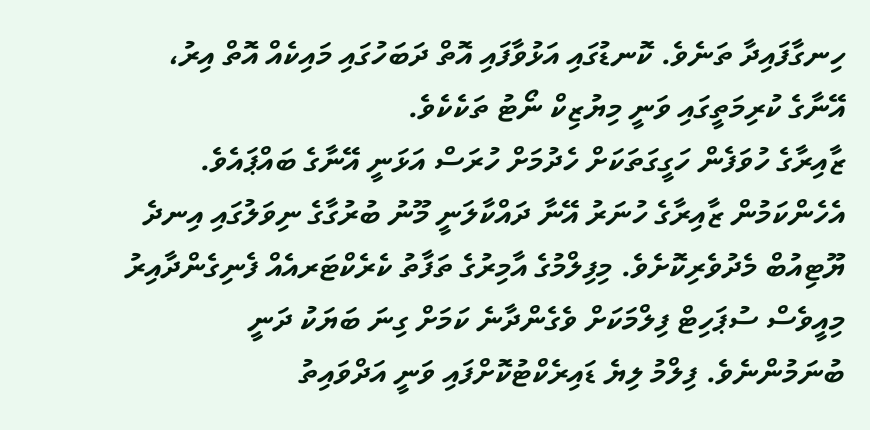ހިނގާފައިދާ ތަނެވެ. ކޮނޑުގައި އަޅުވާފައި އޮތް ދަބަހުގައި މައިކެއް އޮތް އިރު، އޭނާގެ ކުރިމަތީގައި ވަނީ މިޔުޒިކް ނޯޓު ތަކެކެވެ.
ޒާއިރާގެ ހުވަފެން ހަގީގަތަކަށް ހެދުމަށް ހުރަސް އަޅަނީ އޭނާގެ ބައްޕައެވެ. އެހެންކަމުން ޒާއިރާގެ ހުނަރު އޭނާ ދައްކާލަނީ މޫނު ބުރުގާގެ ނިވަލުގައި އިނދެ ޔޫޓިއުބް މެދުވެރިކޮށެވެ. މިފިލްމުގެ އާމިރުގެ ތަފާތު ކެރެކްޓަރއެއް ފެނިގެންދާއިރު މިއީވެސް ސުޕަހިޓް ފިލްމަކަށް ވެގެންދާނެ ކަމަށް ގިނަ ބަޔަކު ދަނީ ބުނަމުންނެވެ. ފިލްމު ލިޔެ ޑައިރެކްޓުކޮށްފައި ވަނީ އަދްވައިތު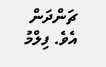ޗަންދަން އެވެ. ފިލްމު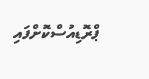ޕްރޮޑިއުސްކޮށްފައި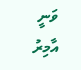ވަނީ އާމިރު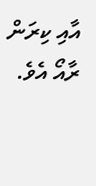އާއި ކިރަން ރާއޯ އެވެ.